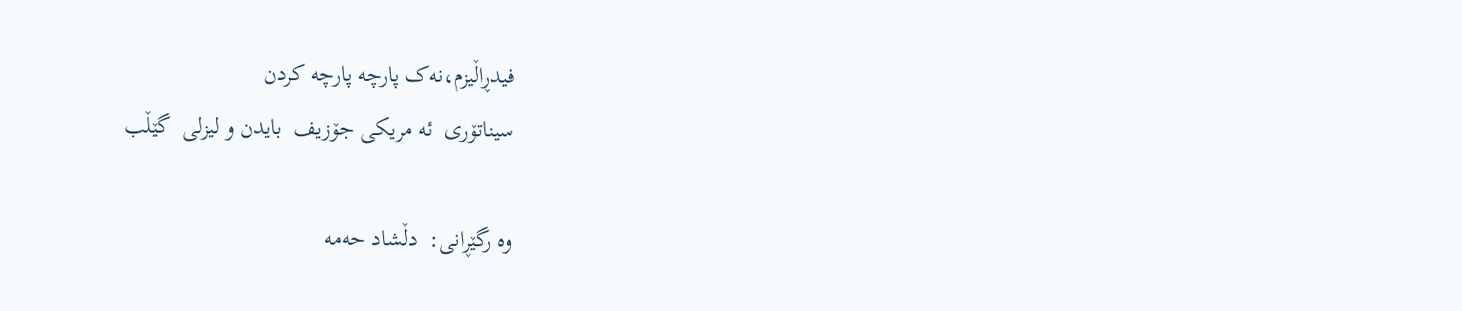فیدڕاڵیزم،نه‌ک پارچه پارچه کردن
سیناتۆری  ئه مریکی جۆزیف  بایدن و لیزلی  گێڵب

وه رگێڕانی:  دڵشاد حه‌مه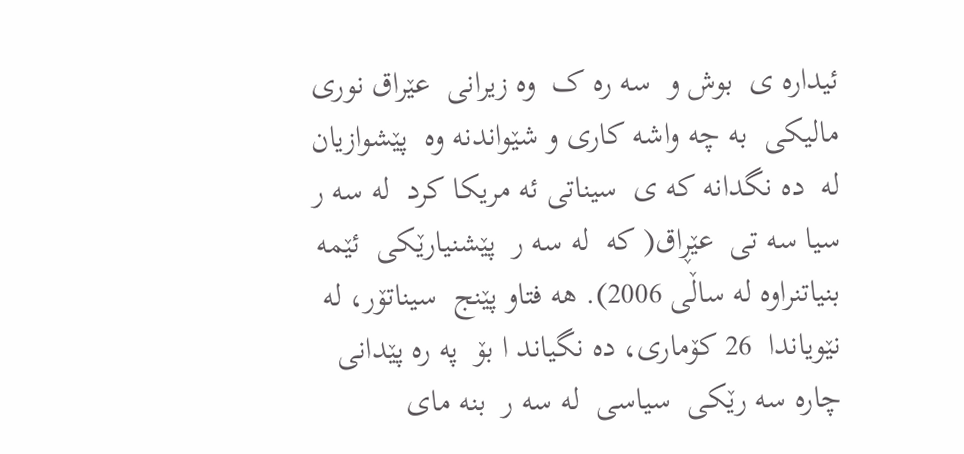ئیداره ی  بوش و  سه ره ک  وه زیرانی  عێراق نوری مالیکی  به چه واشه کاری و شێواندنه وه  پێشوازیان  له  ده نگدانه که ی  سیناتی ئه مریکا کرد  له سه ر  سیا سه تی  عێڕاق( که  له سه ر  پێشنیارێکی  ئێمه بنیاتنراوه له ساڵی 2006). هه فتاو پێنج  سیناتۆر، له نێویاندا  26 کۆماری، ده نگیاند ا بۆ  په ره پێدانی  چاره سه رێکی  سیاسی  له سه ر  بنه مای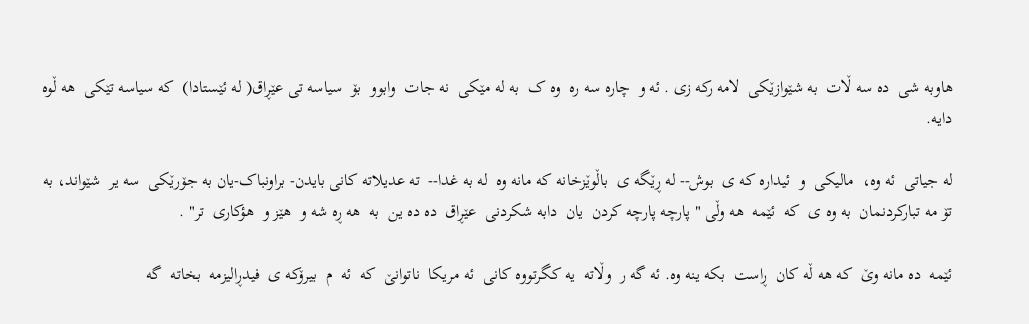هاوبه شی  ده سه ڵات  به شێوازێکی  لامه رکه زی . ئه و  چاره سه ره  وه ک  به له مێکی  نه جات  وابوو  بۆ  سیاسه تی عێڕاق( له ئێستادا)  که سیاسه تێکی  هه ڵوه دایه.

له جیاتی  ئه وه،  مالیکی  و  ئیداره که ی  بوش-- له ڕێگه ی  باڵوێزخانه که مانه وه  له به غدا--  ته عدیلاته کانی بایدن- براونباک-یان به جۆرێکی  سه یر  شێواند، به تۆ مه تبارکردنمان  به وه ی  که  ئێمه  هه وڵی " پارچه پارچه کردن  یان  دابه شکردنی  عێڕاق  ده ده ین  به  هه ڕه شه و  هێز و  هؤکاری  تر" .

ئێمه  ده مانه وێ  که هه ڵه کان  ڕاست  بکه ینه وه. ئه گه ر  وڵاته  یه کگرتووه کانی  ئه مریکا  ناتوانێ  که  ئه  م  بیرۆکه ی  فیدڕالیزمه  بخاته  گه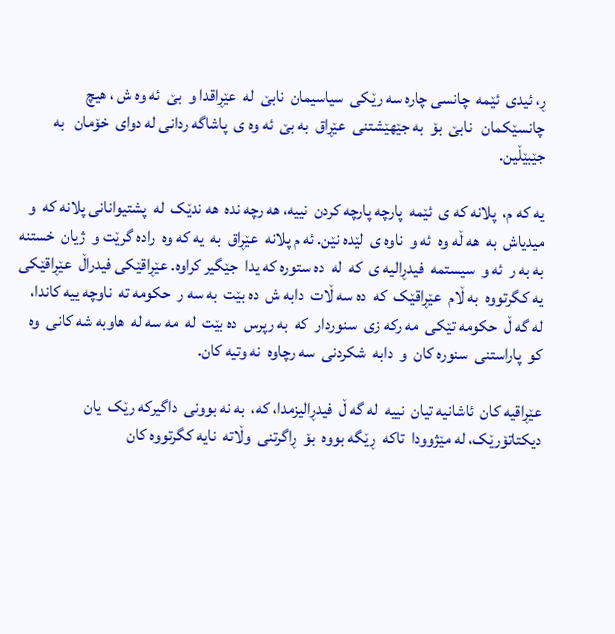ڕ، ئیدی  ئێمه  چانسی چاره سه رێکی  سیاسیمان  نابێ  له  عێڕاقدا و  بێ  ئه وه ش ، هیچ  چانسێکمان   نابێ  بۆ  به جێهێشتنی  عێڕاق  به بێ  ئه وه ی  پاشاگه ردانی له دوای  خۆمان   به جێبێڵین.

یه که م،  پلانه که ی  ئێمه  پارچه پارچه کردن  نییه، هه رچه نده  هه ندێک  له  پشتیوانانی پلانه که  و  میدیاش  به  هه ڵه وه  ئه و  ناوه ی  لێده نێن. ئه م پلانه  عێڕاق  به  یه که وه  راده گرێت و  ژیان  خستنه به به ر  ئه و  سیستمه  فیدڕالیه ی  که  له  ده ستوره که یدا  جێگیر کراوه. عێڕاقێکی فیدراڵ  عێڕاقێکی   یه کگرتووه  به ڵام  عێڕاقێک  که  ده سه ڵات  دابه ش  ده بێت  به سه ر  حکومه ته  ناوچه ییه کاندا، له گه ڵ  حکومه تێکی  مه رکه زی  سنوردار  که  به رپرس  ده بێت  له  مه سه له  هاوبه شه کانی  وه کو  پاراستنی  سنوره کان  و  دابه  شکردنی  سه رچاوه  نه وتیه کان.

عێڕاقیه کان  ئاشانیه تیان  نییه  له گه ڵ  فیدڕالیزمدا، که،  به نه بوونی  داگیرکه رێک  یان  دیکتاتۆرێک، له مێژوودا  تاکه  ڕێگه بووه  بۆ  ڕاگرتنی  وڵاته  نایه کگرتووه کان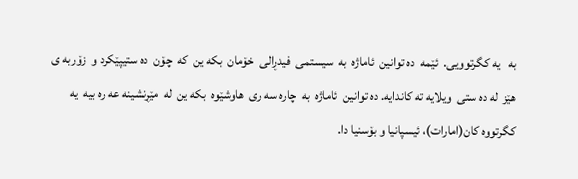به   یه کگرتوویی.  ئێمه  ده توانین  ئاماژه  به  سیستمی  فیدڕالی  خۆمان  بکه ین  که  چۆن  ده ستیپێکرد و  زۆربه ی  هێز  له ده ستی  ویلایه ته کاندایه. ده توانین  ئاماژه  به  چاره سه ری  هاوشێوه  بکه ین  له  مێڕنشینه عه ره بیه  یه کگرتووه کان(امارات)، ئیسپانیا و بۆسنیا دا.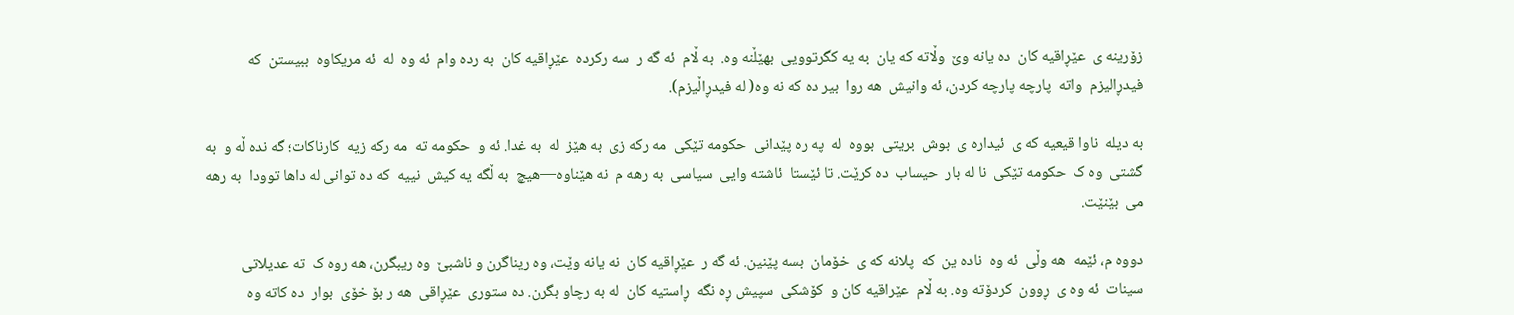زۆرینه ی  عێڕاقیه کان  ده یانه وێ  وڵاته که یان  به یه کگرتوویی  بهێڵنه وه.  به ڵام  ئه گه ر  سه رکرده  عێڕاقیه کان  به رده وام  ئه وه  له  ئه مریکاوه  ببیستن  که  فیدڕالیزم  واته  پارچه پارچه کردن، ئه وانیش  هه روا  بیر ده که نه وه( له فیدڕاڵیزم).

به دیله  ناوا قیعیه که ی  ئیداره ی  بوش  بریتی  بووه  له  په ره پێدانی  حکومه تێکی  مه رکه زی  به هێز  له  به غدا. ئه و  حکومه ته  مه رکه زیه  کارناکات؛ گه نده ڵه و  به گشتی  وه ک  حکومه تێکی  نا له بار  حیساب  ده کرێت. تا ئێستا  ئاشته وایی  سیاسی  به رهه م  نه هێناوه—هیچ  به ڵگه یه کیش  نییه  که ده توانی له داها توودا  به رهه می  بێنێت.

دووه م، ئێمه  هه وڵی  ئه وه  ناده ین  که  پلانه که ی  خۆمان  بسه پێنین. ئه گه ر  عێڕاقیه کان  نه یانه وێت، وه ریناگرن و ناشبێ  وه ریبگرن، هه روه ک  ته عدیلاتی  سینات  ئه وه ی  ڕوون  کردۆته وه. به ڵام  عێراقیه کان و  کۆشکی  سپیش ڕه نگه  ڕاستیه کان  له به رچاو بگرن. ده ستوری  عێڕاقی  هه ر بۆ خۆی  بوار  ده کاته وه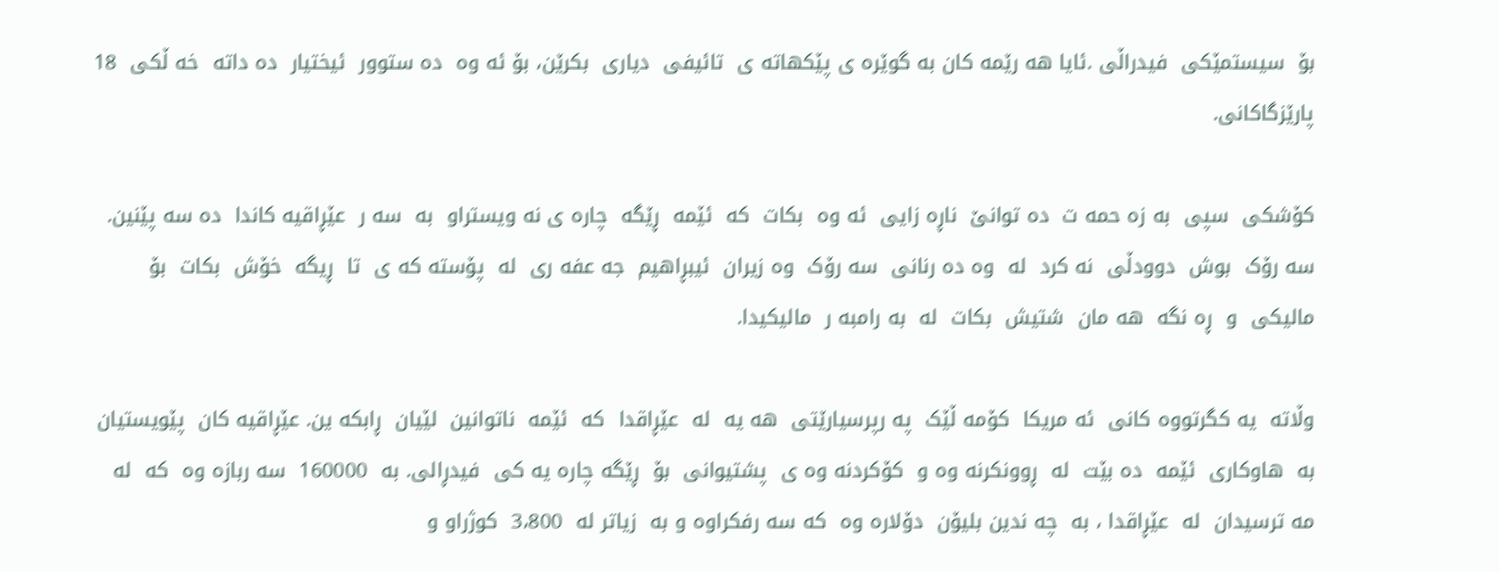بۆ  سیستمێکی  فیدراڵی .ئایا هه رێمه کان به گوێره ی پێکهاته ی  تائیفی  دیاری  بکرێن، بۆ ئه وه  ده ستوور  ئیختیار  ده داته  خه ڵکی  18  پارێزگاکانی.

کۆشکی  سپی  به زه حمه ت  ده توانێ  ناڕه زایی  ئه وه  بکات  که  ئێمه  ڕێگه  چاره ی نه ویستراو  به  سه ر  عێڕاقیه کاندا  ده سه پێنین.  سه رۆک  بوش  دوودڵی  نه کرد  له  وه ده رنانی  سه رۆک  وه زیران  ئیبڕاهیم  جه عفه ری  له  پۆسته که ی  تا  ڕیگه  خۆش  بکات  بۆ  مالیکی  و  ڕه نگه  هه مان  شتیش  بکات  له  به رامبه ر  مالیکیدا.

وڵاته  یه کگرتووه کانی  ئه مریکا  کۆمه ڵێک  په رپرسیارێتی  هه یه  له  عێڕاقدا  که  ئێمه  ناتوانین  لێیان  ڕابکه ین. عێڕاقیه کان  پێویستیان  به  هاوکاری  ئێمه  ده بێت  له  ڕوونکرنه وه و  کۆکردنه وه ی  پشتیوانی  بۆ  ڕێگه چاره یه کی  فیدڕالی. به  160000  سه ربازه وه  که  له  مه ترسیدان  له  عێڕاقدا ، به  چه ندین بلیۆن  دۆلاره وه  که سه رفکراوه و به  زیاتر له  3،800  کوژراو و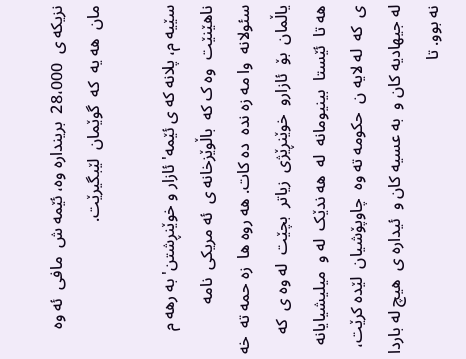نزیکه ی  28،000  برینداره وه، ئێمه ش  مافی  ئه وه مان  هه یه  که  گوێمان  لێبگیرێت.

سێیه م، پلانه که ی ئێمه' ئازار و خوێنڕشتن' به رهه م  ناهێنێت  وه ک که  باڵوێزخانه ی  ئه مریکی  نامه سئولانه  وا مه زه نده  ده کات. هه روه ها  زه حمه ته  خه یاڵمان  بۆ  ئازارو  خوێنڕێژی  زیاتر  بچێت  له وه ی  که  هه تا  ئێستا  بینیومانه  له  هه ندێک  له و  میلیشیایانه ی  که  له لایه ن  حکومه ته وه  چاوپۆشیان  لێده کرێت، له جیهادیه کان و  به عسیه کان و  ئیداره ی  هیچ له باردا نه بوو. تا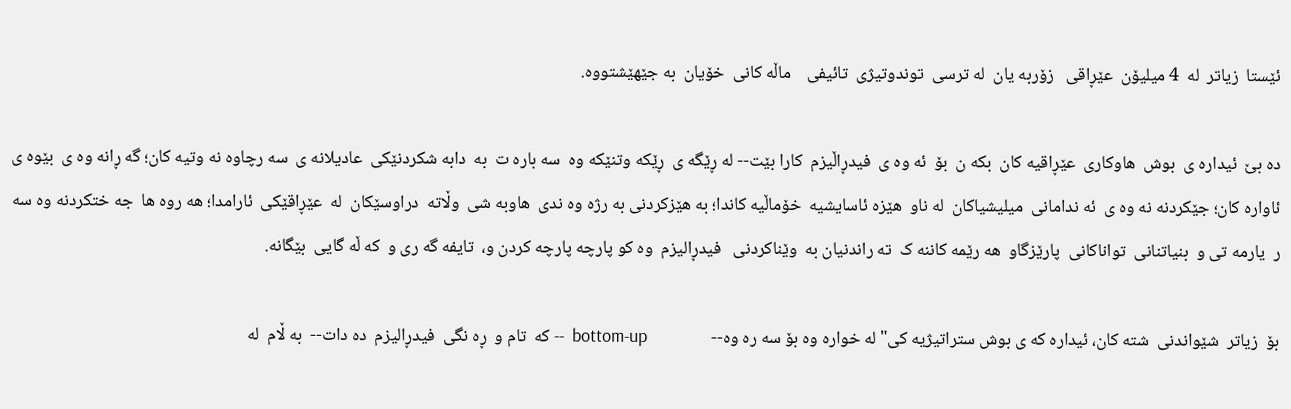ئێستا  زیاتر  له  4 میلیۆن  عێڕاقی   زۆربه یان  له ترسی  توندوتیژی  تائیفی    ماڵه کانی  خۆیان  به جێهێشتووه.

ده بێ  ئیداره ی  بوش  هاوکاری  عێڕاقیه کان  بکه ن  بۆ  ئه وه ی  فیدڕاڵیزم  کارا بێت-- له ڕێگه ی  ڕێکه وتنێکه وه  سه باره ت  به  دابه شکردنێکی  عادیلانه ی  سه رچاوه نه وتیه کان؛ گه ڕانه وه ی  بێوه ی  ئاواره کان؛ جێکردنه نه وه ی  ئه ندامانی  میلیشیاکان  له ناو  ‌هێزه ئاسایشیه  خۆماڵیه کاندا؛ به هێزکردنی به رژه وه ندی  هاوبه شی  وڵاته  دراوسێکان  له  عێڕاقێکی  ئارامدا؛ هه روه ها  جه ختکردنه وه سه ر  یارمه تی و  بنیاتنانی  تواناکانی  پارێزگاو  هه رێمه کاننه ک  ته راندنیان به  وێناکردنی   فیدڕالیزم  وه کو پارچه پارچه کردن و،  تایفه گه ری و  که ڵه گایی  بێگانه.

بۆ  زیاتر  شێواندنی  شته کان، ئیداره که ی بوش ستراتیژیه کی" له خواره وه بۆ سه ره وه--                bottom-up  -- که  تام و  ڕه نگی  فیدڕالیزم  ده دات--  به ڵام  له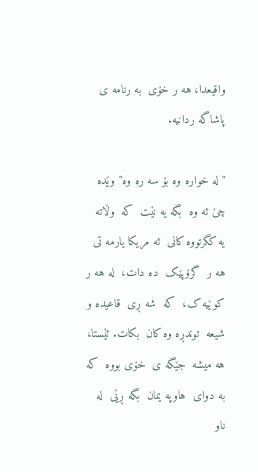واقیعدا، هه ر خۆی  به رنامه ی  پاشاگه ردانیه.

"له خواره وه بۆ سه ره وه" وێده چێ ئه وه  بگه یه نێت  که  وڵاته  یه کگرتووه کانی  ئه مریکا یارمه تی  هه ر  گرۆپێک  ده دات،  له هه ر  کوێیه ک،  که  شه ڕی  قاعیده و شیعه  توندڕه وه کان  بکات. ئێستا،  هه میشه  جێگه ی  خۆی بووه  که  به دوای  هاوپه یمان  بگه ڕێی  له ناو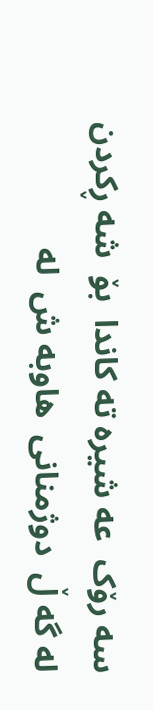سه رۆک  عه شیره ته کاندا  بۆ  شه ڕکردن له گه ڵ  دوژمنانی  هاوبه ش  له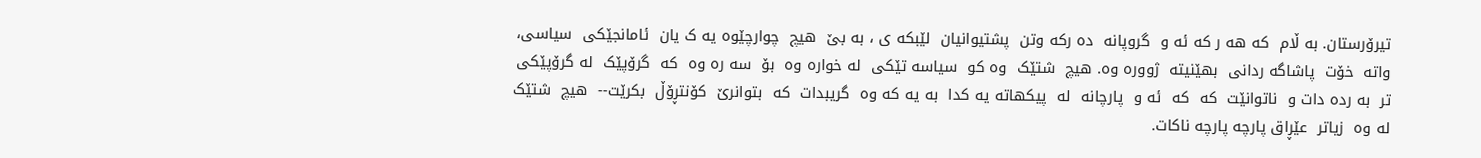تیرۆرستان. به ڵام  که هه ر که ئه و  گروپانه  ده رکه وتن  پشتیوانیان  لێبکه ی ، به بێ  هیچ  چوارچێوه یه ک یان  ئامانجێکی  سیاسی، واته  خۆت  پاشاگه ردانی  بهێنیته  ژووره وه. هیچ  شتێک  وه کو  سیاسه تێکی  له خواره وه  بۆ  سه ره وه  که  گرۆپێک  له گرۆپێکی  تر  به رده دات و  ناتوانێت  که  که  ئه و  پارچانه  له  پیكهاته یه کدا  به یه که وه  گریبدات  که  بتوانرێ  کۆنتڕۆڵ  بکرێت--  هیچ  شتێک  له وه  زیاتر  عێڕاق پارچه پارچه ناکات.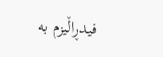فیدڕاڵیزم به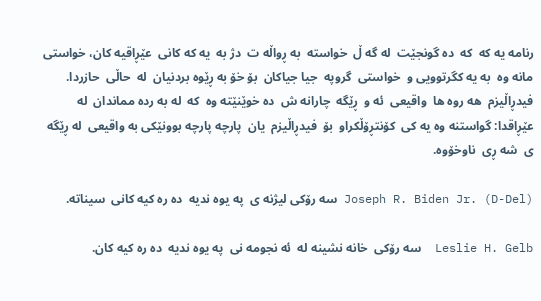رنامه یه که  که  ده گونجێت  له گه ڵ  خواسته  به ڕواڵه ت  دژ به  یه که کانی  عێڕاقیه کان، خواستی  مانه وه  به یه کگرتوویی و  خواستی  گروپه  جیا جیاکان  بۆ خۆ به ڕێوه بردنیان  له  حاڵی  حازردا. فیدڕاڵیزم  هه روه ها  واقیعی  ئه و  ڕێگه  چارانه ش  ده خوێنێته وه  که  له به رده مماندان  له عێڕاقدا: گواستنه وه یه کی  کۆنتڕۆڵکراو  بۆ  فیدڕاڵیزم  یان  پارچه پارچه بوونێکی به واقیعی  له ڕێگه ی  شه ڕی  ناوخۆوه.

Joseph R. Biden Jr. (D-Del) سه رۆکی لیژنه ی  په یوه ندیه  ده ره کیه کانی  سیناته.

Leslie H. Gelb  سه رۆکی  خانه نشینه له  ئه نجومه نی  په یوه ندیه  ده ره کیه کان.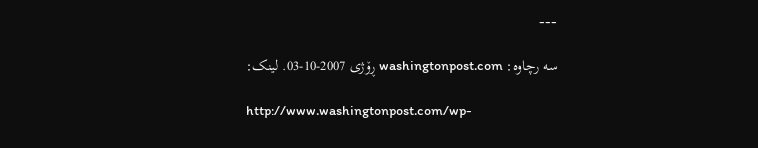---

سه رچاوه: washingtonpost.com ڕۆژی 2007-10-03. لینک:

http://www.washingtonpost.com/wp-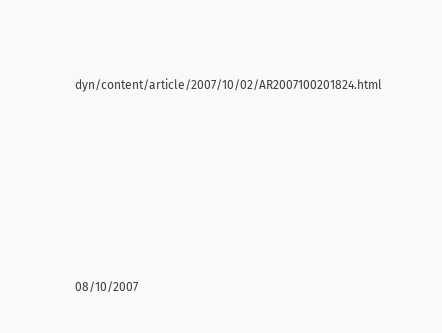dyn/content/article/2007/10/02/AR2007100201824.html










08/10/2007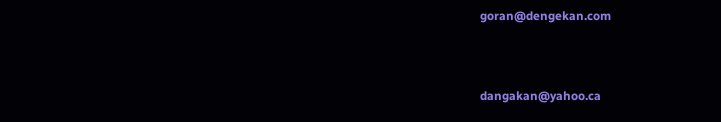goran@dengekan.com



dangakan@yahoo.ca